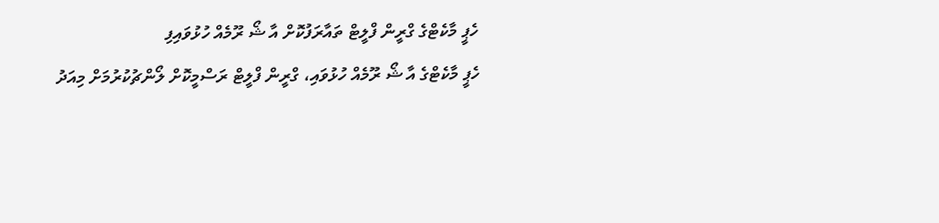ހެޕީ މާކެޓްގެ ގްރީން ފްލީޓް ތައާރަފުކޮށް އާ ޝޯ ރޫމެއް ހުޅުވައިފި
ހެޕީ މާކެޓްގެ އާ ޝޯ ރޫމެއް ހުޅުވައި، ގްރީން ފްލީޓް ރަސްމީކޮށް ލޯންޗުކުރުމަށް މިއަދު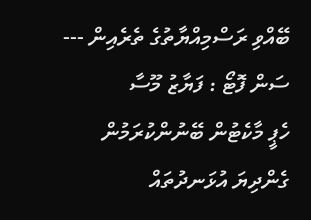ބޭއްވި ރަސްމިއްޔާތުގެ ތެރެއިން --- ސަން ފޮޓޯ : ފަޔާޒު މޫސާ
ހެޕީ މާކެޓުން ބޭނުންކުރަމުން ގެންދިޔަ އުޅަނދުތައް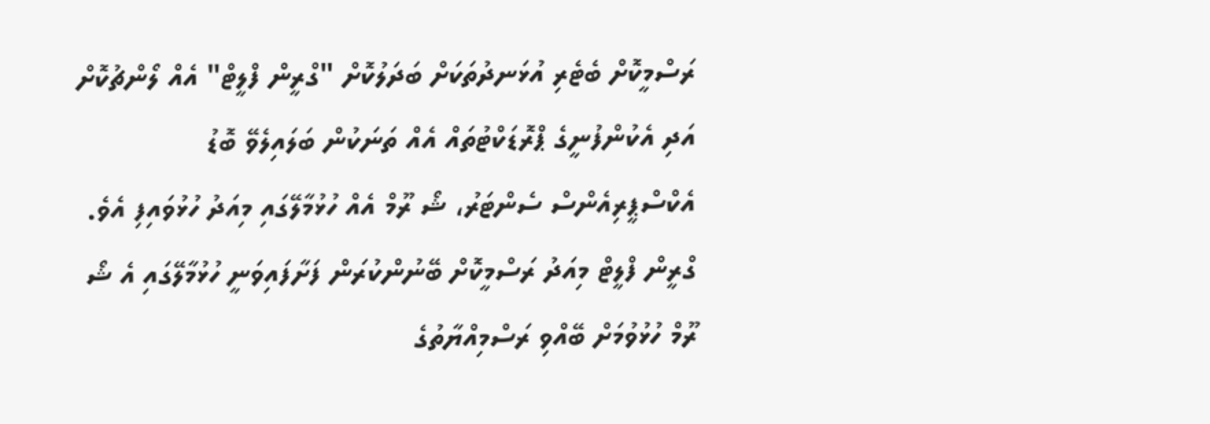ރަސްމީކޮށް ބެޓެރި އުޅަނދުތަކަށް ބަދަލުކޮށް "ގްރީން ފްލީޓް" އެއް ލޯންޗުކޮށް އަދި އެކުންފުނީގެ ޕްރޮޑަކްޓުތައް އެއް ތަނަކުން ބަލައިލެވޭ ބޮޑު އެކްސްޕީރިއެންސް ސެންޓަރު، ޝޯ ރޫމް އެއް ހުޅުމާލޭގައި މިއަދު ހުޅުވައިފި އެވެ.
ގްރީން ފްލީޓް މިއަދު ރަސްމީކޮށް ބޭނުންކުރަން ފަށާފައިވަނީ ހުޅުމާލޭގައި އެ ޝޯ ރޫމް ހުޅުވުމަށް ބޭއްވި ރަސްމިއްޔާތުގެ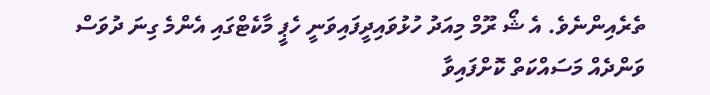ތެރެއިންނެވެ. އެ ޝޯ ރޫމް މިއަދު ހުޅުވައިދީފައިވަނީ ހެޕީ މާކެޓްގައި އެންމެ ގިނަ ދުވަސް ވަންދެއް މަސައްކަތް ކޮށްފައިވާ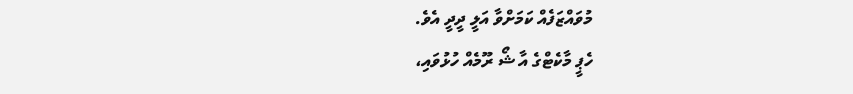މުވައްޒަފެއް ކަމަށްވާ އަލީ ދީދީ އެވެ.
ހެޕީ މާކެޓްގެ އާ ޝޯ ރޫމެއް ހުޅުވައި،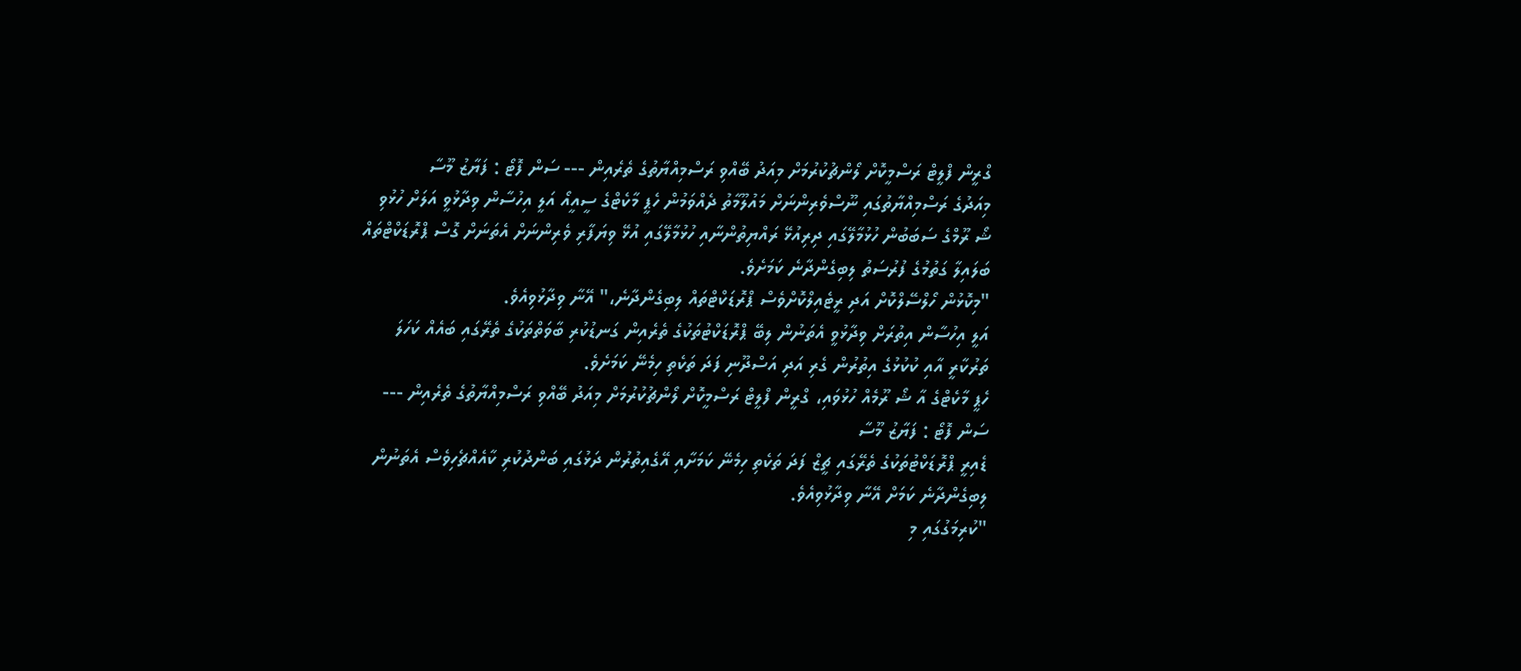ގްރީން ފްލީޓް ރަސްމީކޮށް ލޯންޗުކުރުމަށް މިއަދު ބޭއްވި ރަސްމިއްޔާތުގެ ތެރެއިން --- ސަން ފޮޓޯ : ފަޔާޒު މޫސާ
މިއަދުގެ ރަސްމިއްޔާތުގައި ނޫސްވެރިންނަށް މައުލޫމާތު ދެއްވަމުން ހެޕީ މާކެޓްގެ ސީއީއޯ އަލީ އިހުސާން ވިދާޅުވީ އަލަށް ހުޅުވި ޝޯ ރޫމްގެ ސަބަބުން ހުޅުމާލޭގައި ދިރިއުޅޭ ރައްޔިތުންނާއި ހުޅުމާލޭގައި އުޅޭ ވިޔަފާރި ވެރިންނަށް އެތަނަށް ގޮސް ޕްރޮޑަކްޓްތައް ބަލައިލާ ގަތުމުގެ ފުރުސަތު ލިބިގެންދާނެ ކަމަށެވެ.
"މިކޮޅުން ހޯލްސޭލްކޮށް އަދި ރީޓެއިލްކޮށްވެސް ޕްރޮޑަކްޓްތައް ލިބިގެންދާނެ،" އޭނާ ވިދާޅުވިއެވެ.
އަލީ އިހުސާން އިތުރަށް ވިދާޅުވީ އެތަނުން ލިބޭ ޕްރޮޑަކްޓުތަކުގެ ތެރެއިން ގަނޑުކުރި ބާވަތްތަކުގެ ތެރޭގައި ބައެއް ކަހަލަ ތަރުކާރީ އާއި ކުކުޅުގެ އިތުރުން ގެރި އަދި އަސްދޫނި ފަދަ ތަކެތި ހިމެނޭ ކަމަށެވެ.
ހެޕީ މާކެޓްގެ އާ ޝޯ ރޫމެއް ހުޅުވައި، ގްރީން ފްލީޓް ރަސްމީކޮށް ލޯންޗުކުރުމަށް މިއަދު ބޭއްވި ރަސްމިއްޔާތުގެ ތެރެއިން --- ސަން ފޮޓޯ : ފަޔާޒު މޫސާ
ޑެއިރީ ޕްރޮޑަކްޓުތަކުގެ ތެރޭގައި ޗީޒް ފަދަ ތަކެތި ހިމެނޭ ކަމަށާއި އޭގެއިތުރުން ދަޅުގައި ބަންދުކުރި ކާއެއްޗެހިވެސް އެތަނުން ލިބިގެންދާނެ ކަމަށް އޭނާ ވިދާޅުވިއެވެ.
"ކުރިމަގުގައި މި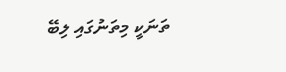ތަނަކީ މިތަނުގައި ލިބޭ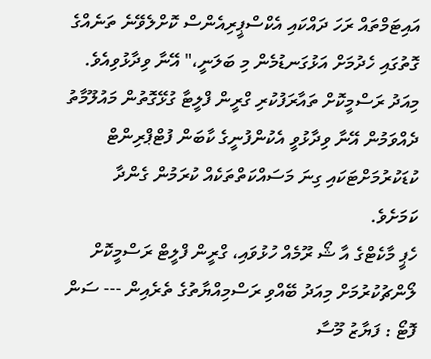އައިޓަމްތައް ރަހަ ދައްކައި އެކްސްޕީރިއެންސް ކޮށްލެވޭނެ ތަނެއްގެ ގޮތުގައި ހެދުމަށް އަޅުގަނޑުމެން މި ބަލަނީ،" އޭނާ ވިދާޅުވިއެވެ.
މިއަދު ރަސްމީކޮށް ތައާރަފުކުރި ގްރީން ފްލީޓާ ގުޅޭގޮތުން މައުލޫމާތު ދެއްވަމުން އޭނާ ވިދާޅުވީ އެކުންފުނީގެ ކާބަން ފުޓްޕްރިންޓް ކުޑަކުރުމަށްޓަކައި ގިނަ މަސައްކަތްތަކެއް ކުރަމުން ގެންދާ ކަމަށެވެ.
ހެޕީ މާކެޓްގެ އާ ޝޯ ރޫމެއް ހުޅުވައި، ގްރީން ފްލީޓް ރަސްމީކޮށް ލޯންޗުކުރުމަށް މިއަދު ބޭއްވި ރަސްމިއްޔާތުގެ ތެރެއިން --- ސަން ފޮޓޯ : ފަޔާޒު މޫސާ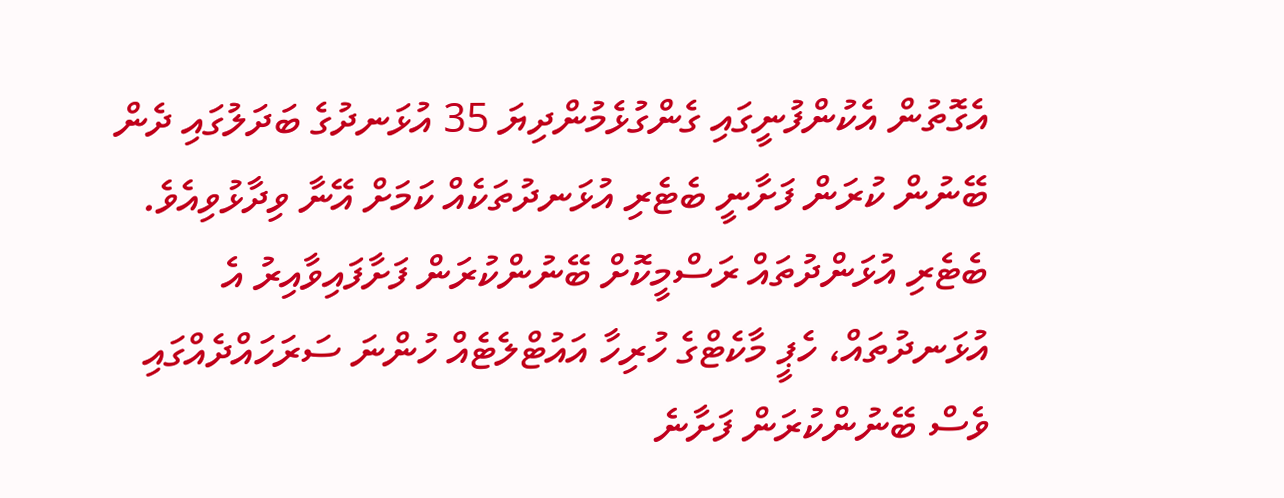އެގޮތުން އެކުންފުނީގައި ގެންގުޅެމުންދިޔަ 35 އުޅަނދުގެ ބަދަލުގައި ދެން ބޭނުން ކުރަން ފަށާނީ ބެޓެރި އުޅަނދުތަކެއް ކަމަށް އޭނާ ވިދާޅުވިއެވެ.
ބެޓެރި އުޅަންދުތައް ރަސްމީކޮށް ބޭނުންކުރަން ފަށާފައިވާއިރު އެ އުޅަނދުތައް، ހެޕީ މާކެޓްގެ ހުރިހާ އައުޓްލެޓެއް ހުންނަ ސަރަހައްދެއްގައި ވެސް ބޭނުންކުރަން ފަށާނެ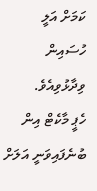ކަމަށް އަލީ ހުސައިން ވިދާޅުވިއެވެ.
ހެޕީ މާކެޓް އިން ބުނެފައިވަނީ އަލަށް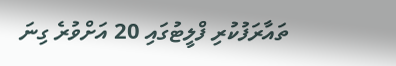ތައާރަފުކުރި ފްލީޓުގައި 20 އަށްވުރެ ގިނަ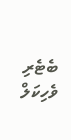ބެޓެރި ވެހިކަލް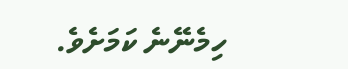ހިމެނޭނެ ކަމަށެވެ.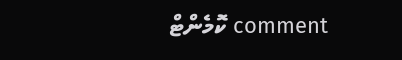comment ކޮމެންޓް